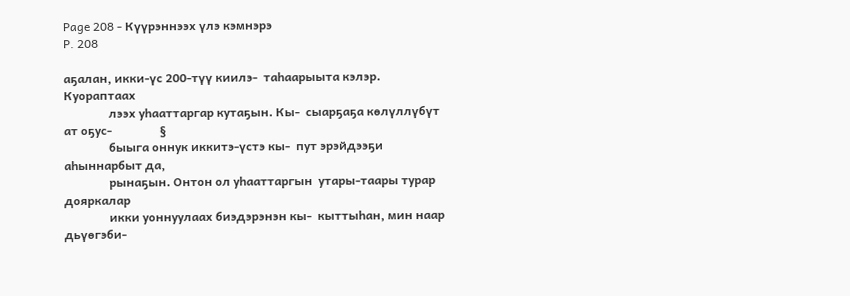Page 208 - Күүрэннээх үлэ кэмнэрэ
P. 208

аҕалан, икки-үс 200-түү киилэ-  таһаарыыта кэлэр. Куораптаах
               лээх уһааттаргар кутаҕын. Кы-  сыарҕаҕа көлүллүбүт ат оҕус-                §
               быыга оннук иккитэ-үстэ кы-  пут эрэйдээҕи аһыннарбыт да,
               рынаҕын. Онтон ол уһааттаргын  утары-таары турар дояркалар
               икки уоннуулаах биэдэрэнэн кы-  кыттыһан, мин наар дьүөгэби-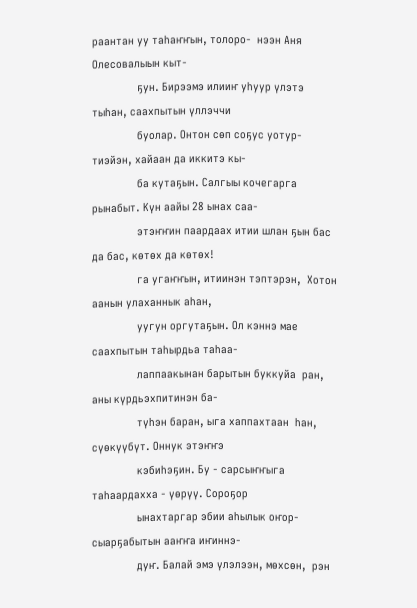раантан уу таһаҥҥын, толоро-  нээн Аня Олесовалыын кыт-
               ҕун. Бирээмэ илииҥ уһуур үлэтэ  тыһан, саахпытын үллэччи
               буолар. Онтон сөп соҕус уотур-  тиэйэн, хайаан да иккитэ кы-
               ба кутаҕын. Салгыы кочегарга  рынабыт. Күн аайы 28 ынах саа-
               этэҥҥин паардаах итии шлан ҕын бас да бас, көтөх да көтөх!
               га угаҥҥын, итиинэн тэптэрэн,  Хотон аанын улаханнык аһан,
               уугун оргутаҕын. Ол кэннэ мае  саахпытын таһырдьа таһаа-
               лаппаакынан барытын буккуйа  ран, аны күрдьэхпитинэн ба-
               түһэн баран, ыга хаппахтаан  һан, сүөкүүбүт. Оннук этэҥҥэ
               кэбиһэҕин. Бу - сарсыҥҥыга  таһаардахха - үөрүү. Сороҕор
               ынахтаргар эбии аһылык оҥор-  сыарҕабытын ааҥҥа иҥиннэ-
               дуҥ. Балай эмэ үлэлээн, мөхсөн,  рэн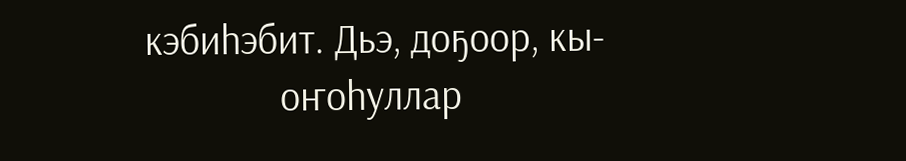кэбиһэбит. Дьэ, доҕоор, кы-
               оҥоһуллар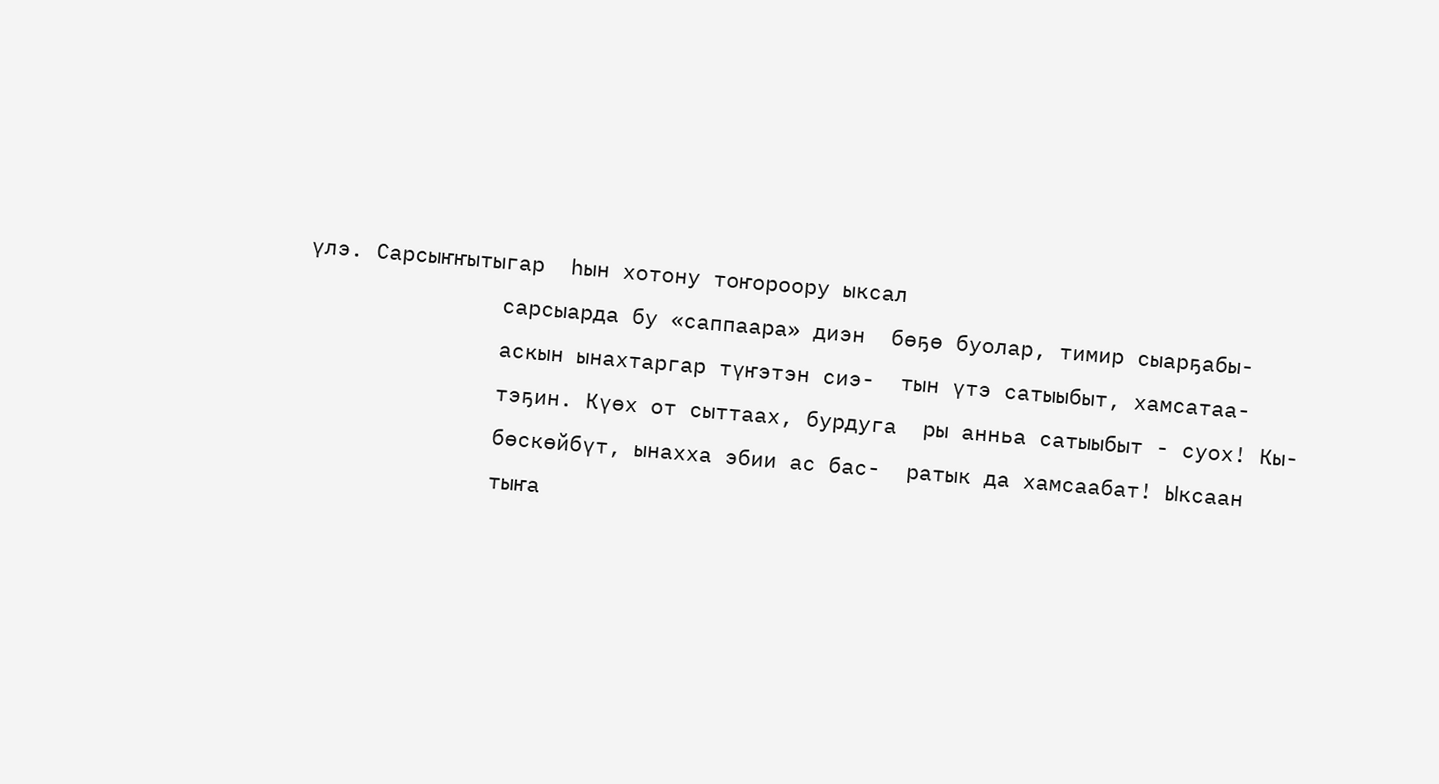үлэ. Сарсыҥҥытыгар  һын хотону тоҥороору ыксал
               сарсыарда бу «саппаара» диэн  бөҕө буолар, тимир сыарҕабы-
               аскын ынахтаргар түҥэтэн сиэ-  тын үтэ сатыыбыт, хамсатаа-
               тэҕин. Күөх от сыттаах, бурдуга  ры анньа сатыыбыт - суох! Кы-
               бөскөйбүт, ынахха эбии ас бас-  ратык да хамсаабат! Ыксаан
               тыҥа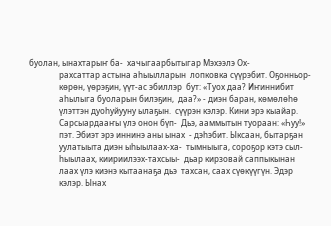буолан, ынахтарыҥ ба-  хачыгаарбытыгар Мэхээлэ Ох-
               рахсаттар астына аһыылларын  лопковка сүүрэбит. Оҕонньор-
               көрөн, үөрэҕин, үүт-ас эбиллэр  бут: «Туох даа? Иҥиннибит
               аһылыга буоларын билэҕин,  даа?» - диэн баран, көмөлөһө
               үлэттэн дуоһуйууну ылаҕын.  сүүрэн кэлэр. Кини эрэ кыайар.
               Сарсыардааҥы үлэ онон бүп-  Дьэ, ааммытын туораан: «Һуу!»
               пэт. Эбиэт эрэ иннинэ аны ынах  - дэһэбит. Ыксаан, бытарҕан
               уулатыыта диэн ыһыылаах-ха-  тымныыга, сороҕор кэтэ сыл-
               һыылаах, киириилээх-тахсыы-  дьар кирзовай саппыкынан
               лаах үлэ киэнэ кытаанаҕа дьэ  тахсан, саах сүөкүүгүн. Эдэр
               кэлэр. Ынах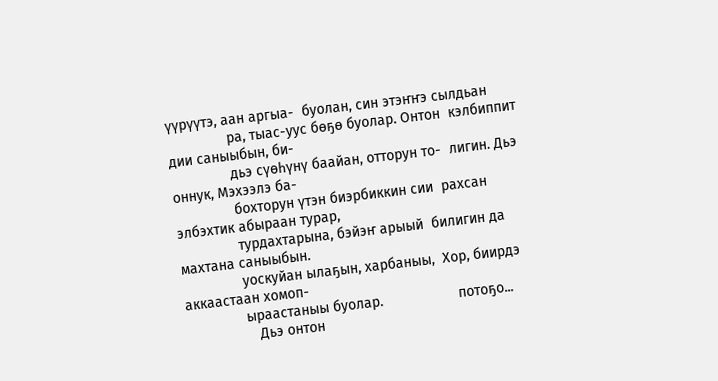үүрүүтэ, аан аргыа-  буолан, син этэҥҥэ сылдьан
               ра, тыас-уус бөҕө буолар. Онтон  кэлбиппит дии саныыбын, би-
               дьэ сүөһүнү баайан, отторун то-  лигин. Дьэ оннук, Мэхээлэ ба-
               бохторун үтэн биэрбиккин сии  рахсан элбэхтик абыраан турар,
               турдахтарына, бэйэҥ арыый  билигин да махтана саныыбын.
               уоскуйан ылаҕын, харбаныы,  Хор, биирдэ аккаастаан хомоп-
               ыраастаныы буолар.                   потоҕо...
                  Дьэ онтон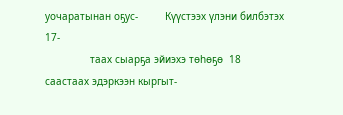уочаратынан оҕус-         Күүстээх үлэни билбэтэх 17-
               таах сыарҕа эйиэхэ төһөҕө  18 саастаах эдэркээн кыргыт-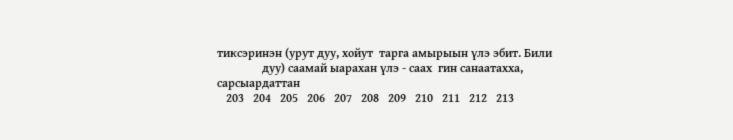тиксэринэн (урут дуу, хойут  тарга амырыын үлэ эбит. Били
               дуу) саамай ыарахан үлэ - саах  гин санаатахха, сарсыардаттан
   203   204   205   206   207   208   209   210   211   212   213